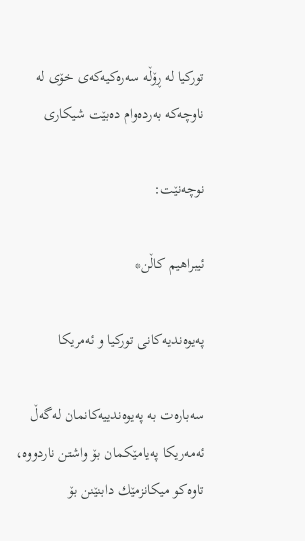تورکیا لە ڕۆڵە سەرەکیەکەى خۆى لە ناوچەکە بەردەوام دەبێت شیکاری

نوچەنێت:

ئیبراهیم كاڵن*

په‌یوه‌ندیه‌كانی توركیا و ئه‌مریكا

سه‌باره‌ت به‌ په‌یوه‌ندییەکانمان له‌گه‌ڵ ئەمەریکا په‌یامێكمان بۆ واشتن ناردووه‌، تاوه‌كو میكانزمێك دابنێنن بۆ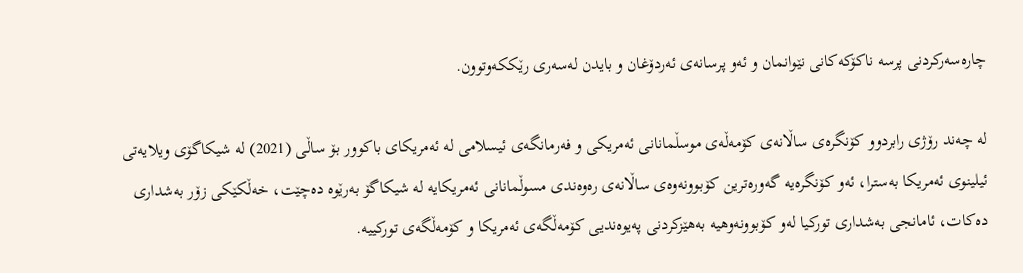چاره‌سه‌ركردنی پرسه‌ ناكۆكه‌كانی نێوانمان و ئه‌و پرسانه‌ی ئه‌ردۆغان و بایدن له‌سه‌ری رێككه‌وتوون.

له‌ چه‌ند رۆژی رابردوو كۆنگره‌ی ساڵانه‌ی كۆمه‌ڵه‌ی موسڵمانانی ئه‌مریكی و فه‌رمانگه‌ی ئیسلامی له‌ ئه‌مریكای باكوور بۆ ساڵی (2021) له‌ شیكاگۆی ویلایه‌تی ئیلینوی ئه‌مریكا به‌سترا، ئه‌و كۆنگره‌یە گه‌وره‌ترین كۆبوونه‌وه‌ی ساڵانه‌ی ره‌وه‌ندی مسوڵمانانی ئه‌مریكایه‌ له‌ شیكاگۆ به‌رێوه‌ ده‌چێت، خه‌ڵكێكی زۆر به‌شداری ده‌كات، ئامانجی به‌شداری توركیا له‌و كۆبوونه‌وهیە‌ به‌هێزكردنی په‌یوه‌ندیی كۆمه‌ڵگه‌ی ئه‌مریكا و كۆمه‌ڵگه‌ی توركییه‌.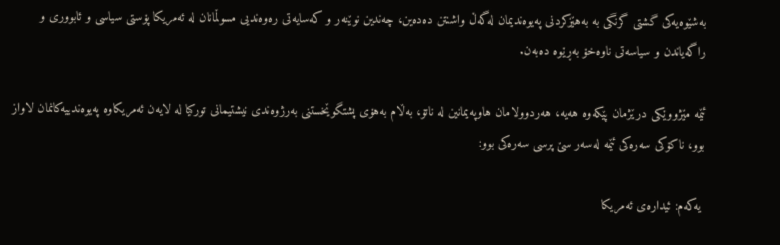به‌شێوه‌یه‌كی گشتی گرنگی به‌ به‌هێزكردنی په‌یوه‌ندیمان له‌گه‌ڵ واشنتن ده‌ده‌ین، چه‌ندین نوێنه‌ر و كه‌سایه‌تی ره‌وه‌ندیی مسوڵمانان له‌ ئه‌مریكا پۆستی سیاسی و ئابووری و راگه‌یاندن و سیاسه‌تی ناوه‌خۆ به‌ڕێوه‌ ده‌به‌ن.

ئێمه‌ مێژووێكی درێژمان پێكه‌وه‌ هه‌یه‌، هه‌ردوولامان هاوپه‌یمانین له‌ ناتۆ، به‌ڵام به‌هۆی پشتگوێخستنی به‌رژوه‌ندی نیشتیمانی توركیا له‌ لایه‌ن ئه‌مریكاوه‌ په‌یوه‌ندییه‌كانمان لاواز بوو، ناكۆكی سه‌ره‌كی ئێمه‌ له‌سه‌ر سێ پرسی سه‌ره‌كی بوو:

 یه‌كه‌م: ئیداره‌ی ئه‌مریكا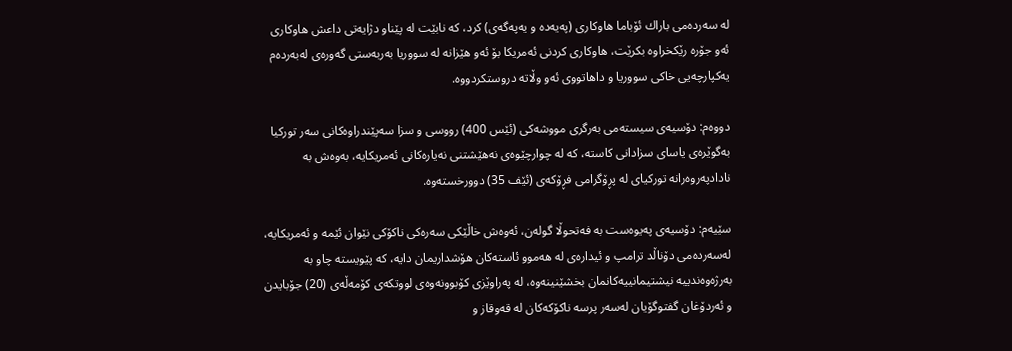له‌ سه‌رده‌می باراك ئۆباما هاوكاری (په‌یه‌ده‌ و یه‌په‌گه‌ی) كرد، كه‌ نابێت له‌ پێناو دژایه‌تی داعش هاوكاری ئه‌و جۆره‌ رێكخراوه‌ بكرێت، هاوكاری كردنی ئه‌مریكا بۆ ئه‌و هێزانه‌ له‌ سووریا به‌ربه‌ستی گه‌وره‌ی له‌به‌رده‌م یه‌كپارچه‌یی خاكی سووریا و داهاتووی ئه‌و وڵاته‌ دروستكردووه‌.

دووه‌م: دۆسیه‌ی سیسته‌می به‌رگری مووشه‌كی (ئێس 400) رووسی و سزا سه‌پێندراوه‌كانی سه‌ر توركیا به‌گوێره‌ی یاسای سزادانی كاسته‌، كه‌ له‌ چوارچێوه‌ی نه‌هێشتنی نه‌یاره‌كانی ئه‌مریكایه‌، به‌وه‌ش به‌ نادادپه‌روه‌رانه‌‌ توركیای له‌ پڕۆگرامی فڕۆكه‌ی (ئێف 35) دوورخسته‌وه‌.

سێیه‌م: دۆسیه‌ی په‌یوه‌ست به‌ فه‌تحوڵا گوله‌ن، ئه‌وه‌ش خاڵێكی سه‌ره‌كی ناكۆكی نێوان ئێمه‌ و ئه‌مریكایه‌، له‌سه‌رده‌می دۆناڵد ترامپ و ئیداره‌ی له‌ هه‌موو ئاسته‌كان هۆشداریمان دایه‌، كه‌ پێویسته‌ چاو به‌ به‌رژه‌وه‌ندییه‌ نیشتیمانییه‌كانمان بخشێنینه‌وه‌، له‌ په‌راوێزی كۆبوونه‌وه‌ی لووتكه‌ی كۆمه‌ڵه‌ی (20) جۆبایدن و ئه‌ردۆغان گفتوگۆیان له‌سه‌ر پرسه‌ ناكۆكه‌كان له‌ قه‌وقاز و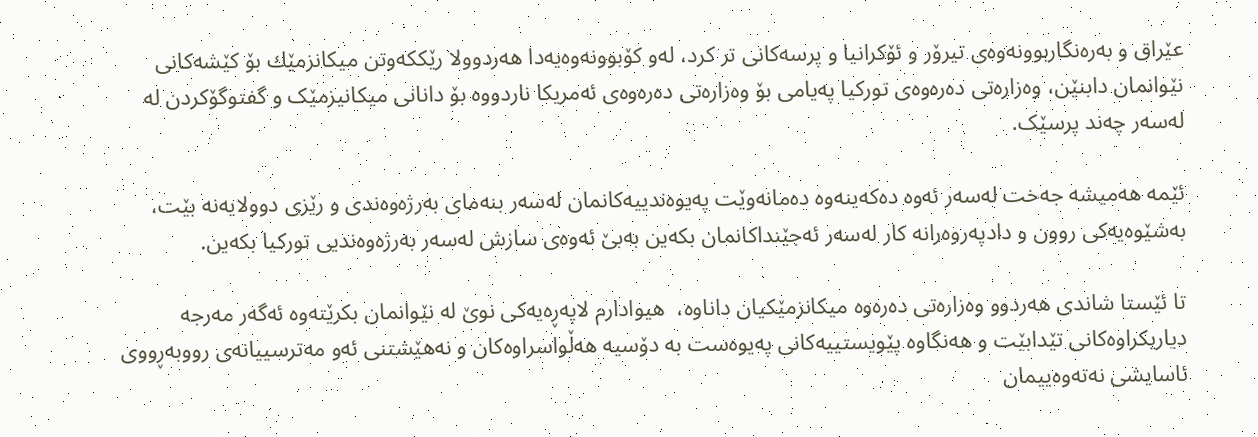عێراق و به‌ره‌نگاربوونه‌وه‌ی تیرۆر و ئۆكرانیا و پرسه‌كانی تر كرد، له‌و كۆبوونه‌وەیەدا‌ هه‌ردوولا رێككه‌وتن میكانزمێك بۆ كێشه‌كانی نێوانمان دابنێن، وه‌زاره‌تی ده‌ره‌وه‌ی توركیا په‌یامی بۆ وه‌زاره‌تی ده‌ره‌وه‌ی ئه‌مریكا ناردووە بۆ دانانى میکانیزمێک و گفتوگۆکردن لە له‌سه‌ر چەند پرسێک.

ئێمه‌ هه‌میشه‌ جه‌خت له‌سه‌ر ئه‌وه‌ ده‌كه‌ینه‌وه‌ ده‌مانه‌وێت په‌یوه‌ندییەکانمان له‌سه‌ر بنه‌مای به‌رژه‌وه‌ندی و رێزی دوولایه‌نه ‌بێت، به‌شێوه‌یه‌كی روون و دادپه‌روه‌رانه‌ كار له‌سه‌ر ئه‌جێنداكانمان بكه‌ین به‌بێ ئه‌وه‌ی سازش له‌سەر به‌رژه‌وه‌ندیی توركیا بكه‌ین.

تا ئێستا شاندی هه‌ردوو وه‌زاره‌تی ده‌ره‌وه‌ میكانزمێكیان داناوه‌،  هيوادارم لاپه‌ڕه‌یه‌كی نوێ له‌ نێوانمان بكرێته‌وه‌ ئه‌گه‌ر مه‌رجه‌ دیاریكراوه‌كانی تێدابێت و هه‌نگاوه‌ پێویستییه‌كانی په‌یوه‌ست به‌ دۆسیه‌ هه‌ڵواسراوه‌كان و نه‌هێشتنی ئەو مه‌ترسییانەى رووبه‌ڕووى ئاسایشی نه‌ته‌وه‌ییمان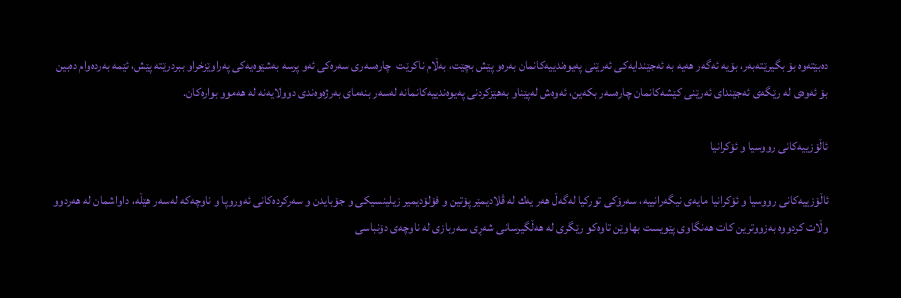ده‌بێته‌وه‌ بۆ بگیرێته‌به‌ر، بۆیه‌ ئه‌گه‌ر هه‌یه‌ به‌ ئه‌جێندايه‌كی ئه‌رێنی په‌یوه‌ندییه‌كانمان به‌ره‌و پێش بچێت، به‌ڵام ناكرێت  چاره‌سه‌ری سه‌ره‌كی ئه‌و پرسه‌ به‌شێوه‌یه‌كی په‌راوێزخراو ببردرێته‌ پێش، ئێمه‌ به‌رده‌وام ده‌بین بۆ ئه‌وه‌ی له‌ رێگه‌ی ئه‌جێندای ئه‌رێنی كێشه‌كانمان چاره‌سه‌ر بكه‌ین، ئه‌وه‌ش له‌پێناو به‌هێزكردنی په‌یوه‌ندییه‌كانمانه‌ له‌سه‌ر بنه‌مای به‌رژه‌وه‌ندی دوولایه‌نه‌ له‌ هه‌موو بواره‌كان.

ئاڵۆزییه‌كانی رووسیا و ئۆكرانیا

ئاڵۆزییه‌كانی رووسیا و ئۆكرانیا مایه‌ی نیگه‌رانییه‌، سه‌رۆكی توركیا له‌گه‌ڵ هه‌ر یه‌ك له‌ ڤلادیمێر پۆتین و فۆلۆدیمیر زیلینسیكی و جۆبایدن و سه‌ركرده‌كانی ئه‌وروپا و ناوچه‌كه‌ له‌سه‌ر هێڵه‌، داواشمان له‌ هه‌ردوو وڵات كردووه‌ به‌زووترین كات هه‌نگاوی پێویست بهاوێن تاوه‌كو رێگری له‌ هه‌ڵگیرسانی شه‌ڕی سه‌ربازی له‌ ناوچه‌ی دۆنباسی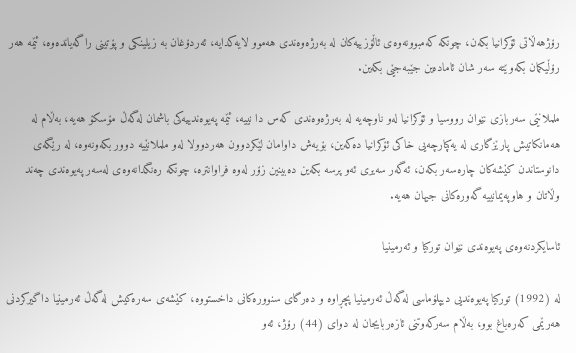رۆژهه‌ڵاتی ئۆكرانیا بكه‌ن، چونكه‌ كه‌مبوونه‌وه‌ی ئاڵۆزییه‌كان له‌ به‌رژه‌وه‌ندی هه‌موو لایه‌كدایه‌، ئه‌ردۆغان به‌ زیلینكی و پۆتینی راگه‌یانده‌وه‌، ئێمه‌ هه‌ر رۆڵیكمان بكه‌وێته‌ سه‌ر شان ئاماده‌ین جێبه‌جێی بكه‌ین.

ململانێی سه‌ربازی نێوان رووسیا و ئۆكرانیا له‌و ناوچه‌یه‌ له‌ به‌رژه‌وه‌ندی كه‌س دا نییه‌، ئێمه‌ په‌یوه‌ندییه‌كی باشمان له‌گه‌ڵ مۆسكۆ هه‌یه‌، به‌ڵام له‌ هه‌مانكاتیش پارێزگاری له‌ یه‌كپارچه‌یی خاكی ئۆكرانیا ده‌كه‌ین، بۆیه‌ش داوامان لێكردوون هه‌ردوولا له‌و ململانێیه‌ دوور بكه‌ونه‌وه‌، له‌ رێگه‌ی دانوستاندن كێشه‌كان چاره‌سه‌ر بكه‌ن، ئه‌گه‌ر سه‌یری ئه‌و پرسه‌ بكه‌ین ده‌بینین زۆر له‌وه‌ فراوانتره‌، چونكه‌ ره‌نگدانه‌وه‌ی له‌سه‌ر په‌یوه‌ندی چه‌ند وڵاتان و هاوپه‌یمانییه‌ گه‌وره‌كانی جیهان هه‌یه‌.

ئاسایكردنه‌وه‌ی په‌یوه‌ندی نێوان توركیا و ئه‌رمینیا

له‌ (1992) توركیا په‌یوه‌ندیی دیپلۆماسی له‌گه‌ڵ ئه‌رمینیا پچڕاوه‌ و ده‌رگای سنووره‌كانی داخستووه‌، كێشه‌ی سه‌ره‌كیش له‌گه‌ڵ ئه‌رمینیا داگیركردنی هه‌رێمی كه‌ره‌باغ بوو، به‌ڵام سه‌ركه‌وتنی ئازه‌ربایجان له‌ دوای (44) رۆژ، ئه‌و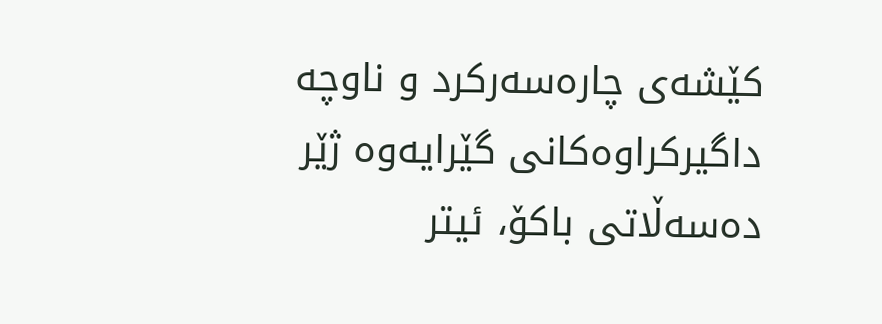كێشه‌ی چاره‌سه‌ركرد و ناوچه‌ داگیركراوه‌كانی گێرایه‌وه‌ ژێر ده‌سه‌ڵاتی باكۆ، ئیتر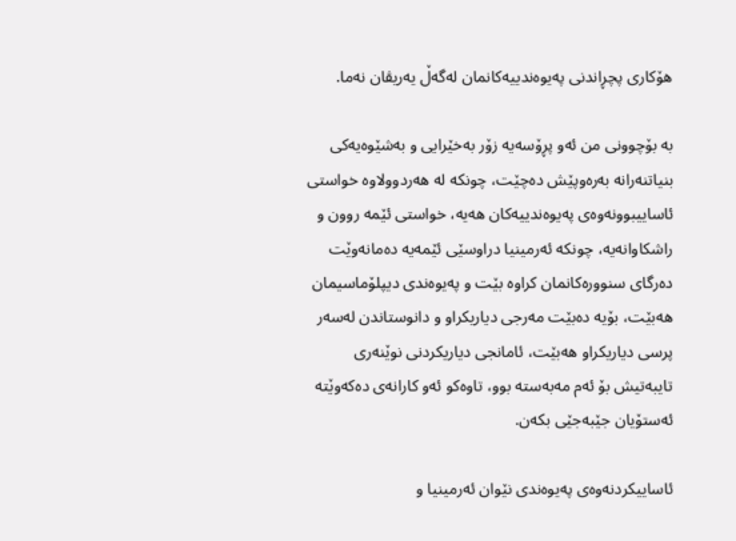هۆكاری پچڕاندنی په‌یوه‌ندییه‌كانمان له‌گه‌ڵ یه‌ریڤان نه‌ما.

به‌ بۆچوونی من ئه‌و پڕۆسه‌یه‌ زۆر به‌خێرایی و به‌شێوه‌یه‌كی بنیاتنه‌رانه‌ به‌ره‌وپێش ده‌چێت، چونكه‌ له‌ هه‌ردوولاوه‌ خواستی ئاساییبوونه‌وه‌ی په‌یوه‌ندییه‌كان هه‌یه‌، خواستی ئێمه‌ روون و راشكاوانه‌یه، چونكه‌ ئه‌رمینیا دراوسێی ئێمه‌یه‌ ده‌مانه‌وێت ده‌رگای سنووره‌كانمان كراوه‌ بێت و په‌یوه‌ندی دیپلۆماسیمان هه‌بێت، بۆیه‌ ده‌بێت مه‌رجی دیاریكراو و دانوستاندن له‌سه‌ر پرسی دیاریكراو هه‌بێت، ئامانجی دیاریكردنی نوێنه‌ری تایبه‌تیش بۆ ئه‌م مه‌به‌سته‌ بوو، تاوه‌كو ئه‌و كارانه‌ی ده‌كه‌وێته‌ ئه‌ستۆیان جێبه‌جێی بكه‌ن.

ئاساییكردنه‌وه‌ی په‌یوه‌ندی نێوان ئه‌رمینیا و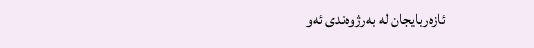ئازه‌ربایجان له‌ به‌رژوه‌ندی ئه‌و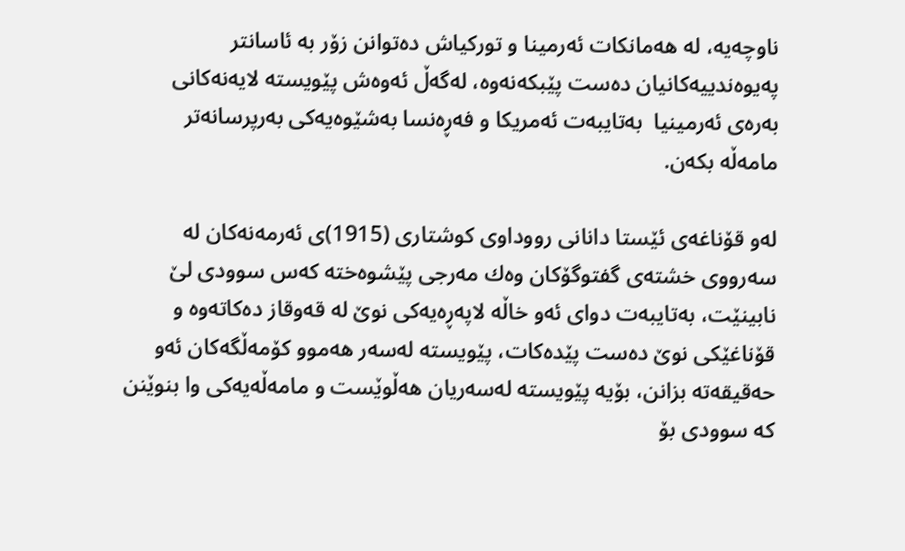ناوچه‌یه‌، له‌ هه‌مانكات ئه‌رمینا و توركیاش ده‌توانن زۆر به‌ ئاسانتر په‌یوه‌ندییه‌كانیان ده‌ست پێبكه‌نه‌وه‌، له‌گه‌ڵ ئه‌وه‌ش پێویسته‌ لایه‌نه‌كانی به‌ره‌ی ئه‌رمینیا  به‌تایبه‌ت ئه‌مریكا و فه‌ڕه‌نسا به‌شێوه‌یه‌كی به‌رپرسانه‌تر مامه‌ڵه‌ بكه‌ن.

له‌و قۆناغه‌ی ئێستا دانانی رووداوی كوشتاری (1915)ی ئه‌رمه‌نه‌كان له‌ سه‌رووی خشته‌ی گفتوگۆكان وه‌ك مه‌رجی پێشوه‌خته‌ كه‌س سوودی لێ نابینێت، به‌تایبه‌ت دوای ئه‌و خاڵه‌ لاپه‌ڕه‌یه‌كی نوێ له‌ قه‌وقاز ده‌كاته‌وه‌ و قۆناغێكی نوێ ده‌ست پێده‌كات، پێویسته‌ له‌سه‌ر هه‌موو كۆمه‌ڵگه‌كان ئه‌و حه‌قیقه‌ته‌ بزانن، بۆیه‌ پێویسته‌ له‌سه‌ریان هه‌ڵوێست و مامه‌ڵه‌یه‌كی وا بنوێنن كه‌ سوودی بۆ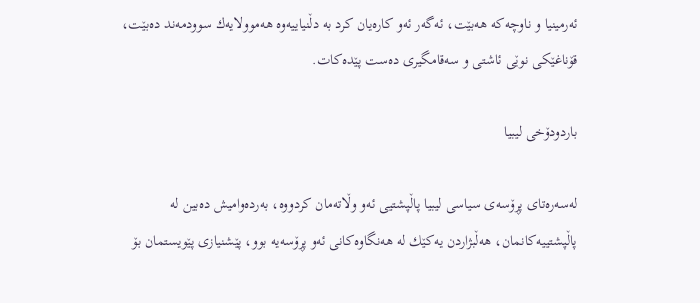ئه‌رمینیا و ناوچه‌كه‌ هه‌بێت، ئه‌گه‌ر ئه‌و كاره‌یان كرد به‌ دڵنیاییه‌وه‌ هه‌موولایه‌ك سوودمه‌ند ده‌بێت، قۆناغێكی نوێی ئاشتی و سه‌قامگیری ده‌ست پێده‌كات.

باردودۆخی لیبیا

له‌سه‌ره‌تای پڕۆسه‌ی سیاسی لیبیا پاڵپشتیی ئه‌و وڵاته‌مان كردووه‌، به‌رده‌وامیش ده‌بین له‌ پاڵپشتییه‌كانمان، هه‌ڵبژاردن یه‌كێك له‌ هه‌نگاوه‌كانی ئه‌و پڕۆسه‌یه‌ بوو، پێشنیازی پێویستمان بۆ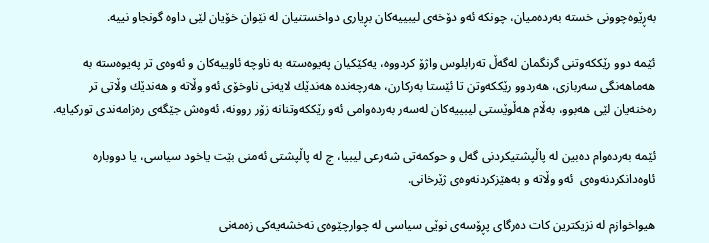به‌ڕێوه‌چوونی خسته‌ به‌رده‌میان، چونكه‌ ئه‌و دۆخه‌ی لیبییه‌كان بڕیاری دواخستنیان له‌ نێوان خۆیان لێی داوه‌ گونجاو نییه‌.

ئێمه‌ دوو رێككه‌وتنی گرنگمان له‌گه‌ڵ ته‌رابلوس واژۆ كردووه‌، یه‌كێكیان په‌یوه‌سته‌ به‌ ناوچه‌ ئاوییه‌كان و ئه‌وه‌ی تر په‌یوه‌سته‌ به‌ هه‌ماهه‌نگی سه‌ربازی، هه‌ردوو رێككه‌وتن تا ئێستا به‌ركارن، هه‌رچه‌نده‌ هه‌ندێك لایه‌نی ناوخۆی ئه‌و وڵاته‌ و هه‌ندێك وڵاتی تر ره‌خنه‌یان لێی هه‌بوو، به‌ڵام هه‌ڵوێستی لیبییه‌كان له‌سه‌ر به‌رده‌وامی ئه‌و رێككه‌وتنانه‌ زۆر روونه‌، ئه‌وه‌ش جێگه‌ی ره‌زامه‌ندی توركیایه‌.

ئێمه‌ به‌رده‌وام ده‌بین له‌ پاڵپشتیكردنی گه‌ل و حوكمه‌تی شه‌رعی لیبیا، چ له‌ پاڵپشتی ئه‌منی بێت یاخود سیاسی، یا دووباره‌ ئاوه‌دانكردنه‌وه‌ی  ئه‌و وڵاته‌ و به‌هێزكردنه‌وه‌ی ژێرخانی.

هیواخوازم له‌ نزیكترین كات ده‌رگای پڕۆسه‌ی نوێی سیاسی له‌ چوارچێوه‌ی نه‌خشه‌یه‌كی زه‌مه‌نی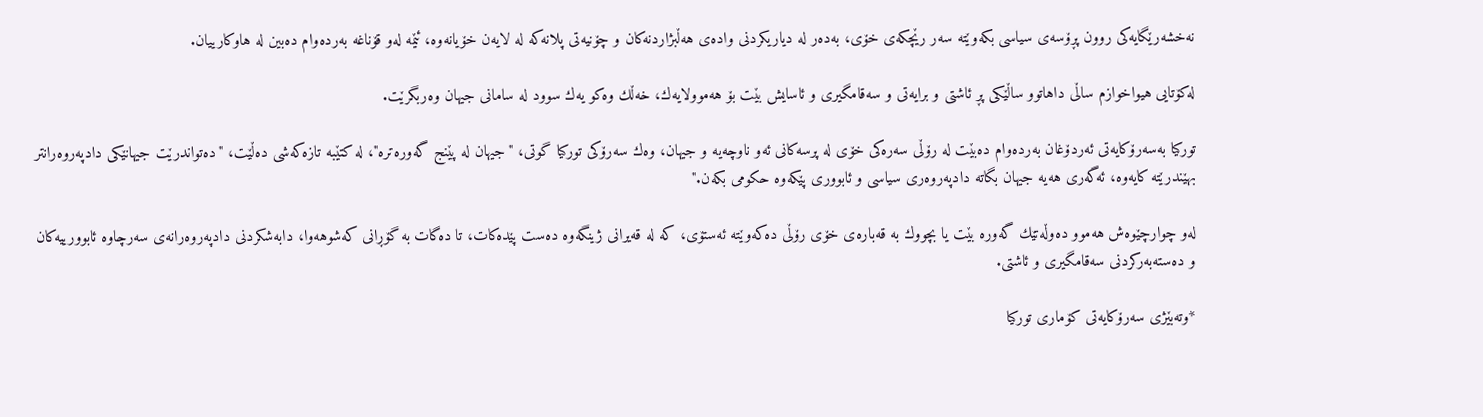نه‌خشه‌رێگایه‌كی روون پڕۆسه‌ی سیاسی بكه‌وێته‌ سه‌ر رێچكه‌ی خۆی، به‌ده‌ر له‌ دیاریكردنی واده‌ی هه‌ڵبژاردنه‌كان و چۆنیه‌تی پلانه‌كه‌ له‌ لایه‌ن خۆیانه‌وه‌، ئێمه‌ له‌و قۆناغه‌ به‌رده‌وام ده‌بین له‌ هاوكارییان.

له‌كۆتایی هیواخوازم ساڵی داهاتوو ساڵێكی پڕ ئاشتی و برایه‌تی و سه‌قامگیری و ئاسایش بێت بۆ هه‌موولایه‌ك، خه‌ڵك وه‌كو یه‌ك سوود له‌ سامانی جیهان وه‌ربگرێت.

توركیا به‌سه‌رۆكایه‌تی ئه‌ردۆغان به‌رده‌وام ده‌بێت له‌ رۆڵی سه‌ره‌كی خۆی له‌ پرسه‌كانی ئه‌و ناوچه‌یه‌ و جیهان، وه‌ك سه‌رۆكی توركیا گوتی، "جیهان له‌ پێنج گه‌وره‌تره‌"، له‌ كتێبه‌ تازه‌كه‌شی ده‌ڵێت، "ده‌تواندرێت جیهانێكی دادپه‌روه‌رانتر بهێندرێته‌ كایه‌وه‌، ئه‌گه‌ری هه‌یه‌ جیهان بگاته‌ دادپه‌روه‌ری سیاسی و ئابووری پێكه‌وه‌ حكومی بكه‌ن."

له‌و چوارچێوه‌ش هه‌موو ده‌وڵه‌تێك گه‌وره‌ بێت یا بچووك به‌ قه‌باره‌ی خۆی رۆڵی ده‌كه‌وێته‌ ئه‌ستۆی، كه‌ له‌ قه‌یرانی ژینگه‌وه‌ ده‌ست پێده‌كات، تا ده‌گات به‌ گۆڕانی كه‌شوهه‌وا، دابه‌شكردنی دادپه‌روه‌رانه‌ی سه‌رچاوه‌ ئابوورییه‌كان  و ده‌سته‌به‌ركردنی سه‌قامگیری و ئاشتی.

*وتەبێژى سەرۆکایەتى کۆمارى تورکیا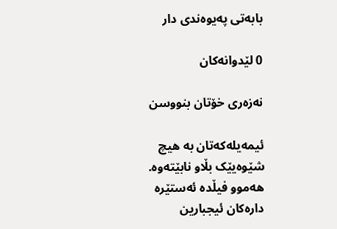بابەتی پەیوەندی دار

0 لێدوانەکان

نەزەری خۆتان بنووسن

ئیمەیلەکەتان بە هیچ شێوەیێک بڵاو نابێتەوە. هەموو فیڵدە ئەستێرە دارەکان ئیجبارین